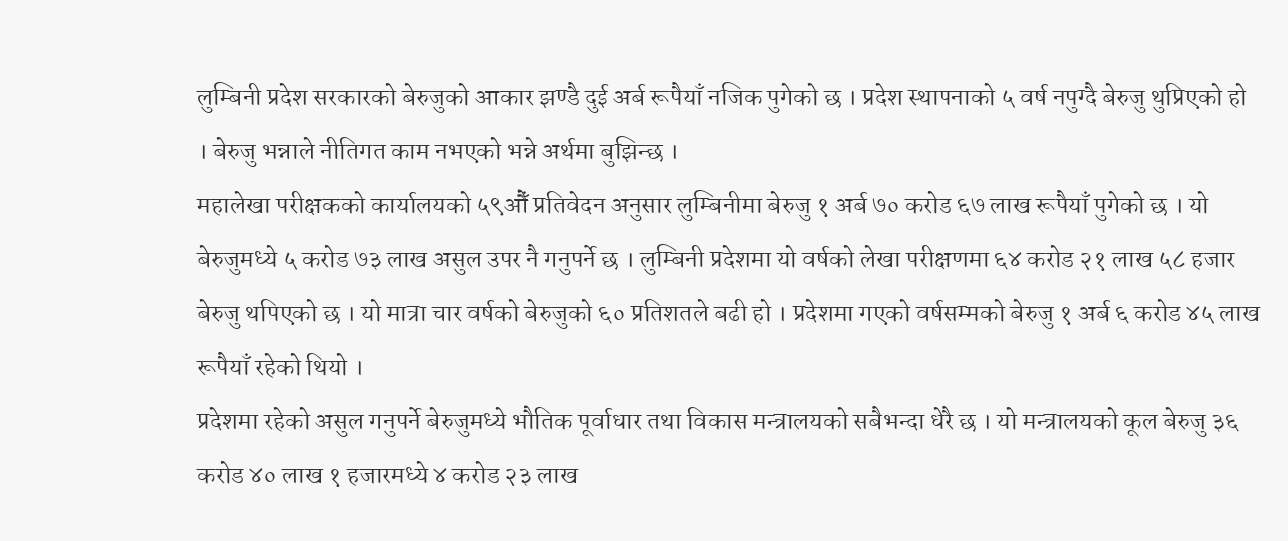लुम्बिनी प्रदेश सरकारको बेरुजुको आकार झण्डै दुई अर्ब रूपैयाँ नजिक पुगेको छ । प्रदेश स्थापनाको ५ वर्ष नपुग्दै बेरुजु थुप्रिएको हो । बेरुजु भन्नाले नीतिगत काम नभएको भन्ने अर्थमा बुझिन्छ ।
महालेखा परीक्षकको कार्यालयको ५९औँ प्रतिवेदन अनुसार लुम्बिनीमा बेरुजु १ अर्ब ७० करोड ६७ लाख रूपैयाँ पुगेको छ । यो बेरुजुमध्ये ५ करोड ७३ लाख असुल उपर नै गनुपर्ने छ । लुम्बिनी प्रदेशमा यो वर्षको लेखा परीक्षणमा ६४ करोड २१ लाख ५८ हजार बेरुजु थपिएको छ । यो मात्रा चार वर्षको बेरुजुको ६० प्रतिशतले बढी हो । प्रदेशमा गएको वर्षसम्मको बेरुजु १ अर्ब ६ करोड ४५ लाख रूपैयाँ रहेको थियो ।
प्रदेशमा रहेको असुल गनुपर्ने बेरुजुमध्ये भौतिक पूर्वाधार तथा विकास मन्त्रालयको सबैभन्दा धेरै छ । यो मन्त्रालयको कूल बेरुजु ३६ करोड ४० लाख १ हजारमध्ये ४ करोड २३ लाख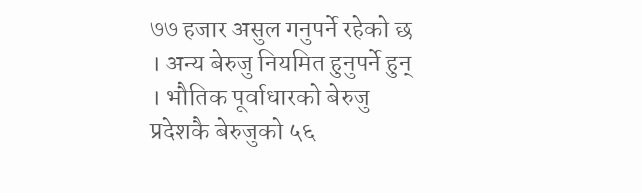७७ हजार असुल गनुपर्ने रहेको छ । अन्य बेरुजु नियमित हुनुपर्ने हुन् । भौतिक पूर्वाधारको बेरुजु प्रदेशकै बेरुजुको ५६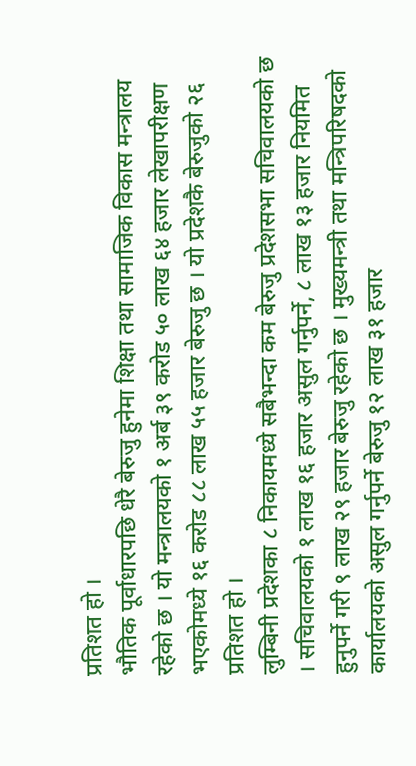प्रतिशत हो ।
भौतिक पूर्वाधारपछि धेरै बेरुजु हुनेमा शिक्षा तथा सामाजिक विकास मन्त्रालय रहेको छ । यो मन्त्रालयको १ अर्ब ३९ करोड ५० लाख ६४ हजार लेखापरीक्षण भएकोमध्ये १६ करोड ८८ लाख ५५ हजार बेरुजु छ । यो प्रदेशकै बेरुजुको २६ प्रतिशत हो ।
लुम्बिनी प्रदेशका ८ निकायमध्ये सबैभन्दा कम बेरुजु प्रदेशसभा सचिवालयको छ । सचिवालयको १ लाख १६ हजार असुल गर्नुपर्ने, ८ लाख १३ हजार नियमित हुनुपर्ने गरी ९ लाख २९ हजार बेरुजु रहेको छ । मुख्यमन्त्री तथा मन्त्रिपरिषदको कार्यालयको असुल गर्नुपर्ने बेरुजु १२ लाख ३१ हजार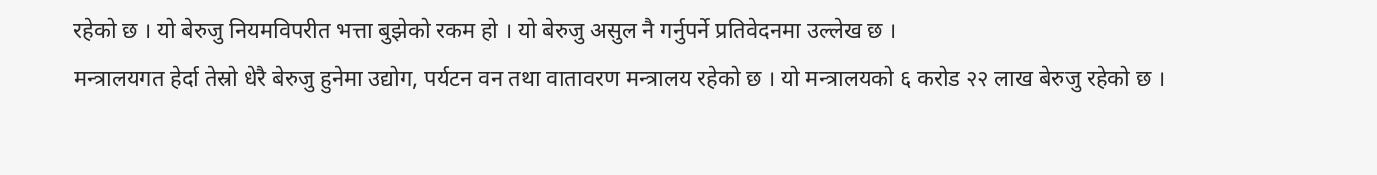रहेको छ । यो बेरुजु नियमविपरीत भत्ता बुझेको रकम हो । यो बेरुजु असुल नै गर्नुपर्ने प्रतिवेदनमा उल्लेख छ ।
मन्त्रालयगत हेर्दा तेस्रो धेरै बेरुजु हुनेमा उद्योग, पर्यटन वन तथा वातावरण मन्त्रालय रहेको छ । यो मन्त्रालयको ६ करोड २२ लाख बेरुजु रहेको छ ।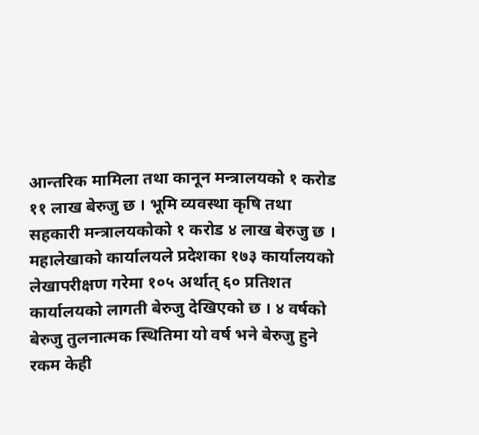आन्तरिक मामिला तथा कानून मन्त्रालयको १ करोड ११ लाख बेरुजु छ । भूमि व्यवस्था कृषि तथा सहकारी मन्त्रालयकोको १ करोड ४ लाख बेरुजु छ ।
महालेखाको कार्यालयले प्रदेशका १७३ कार्यालयको लेखापरीक्षण गरेमा १०५ अर्थात् ६० प्रतिशत कार्यालयको लागती बेरुजु देखिएको छ । ४ वर्षको बेरुजु तुलनात्मक स्थितिमा यो वर्ष भने बेरुजु हुने रकम केही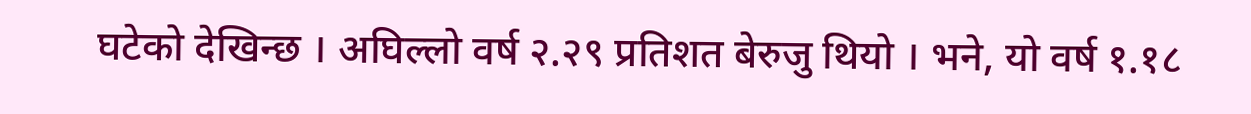घटेको देखिन्छ । अघिल्लो वर्ष २.२९ प्रतिशत बेरुजु थियो । भने, यो वर्ष १.१८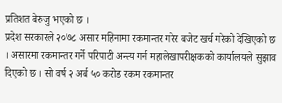प्रतिशत बेरुजु भएको छ ।
प्रदेश सरकारले २०७८ असार महिनामा रकमान्तर गरेर बजेट खर्च गरेको देखिएको छ । असारमा रकमान्तर गर्ने परिपाटी अन्त्य गर्न महालेखापरीक्षकको कार्यालयले सुझाव दिएको छ । सो वर्ष २ अर्ब ५० करोड रकम रकमान्तर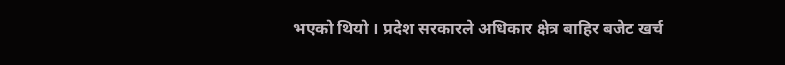भएको थियो । प्रदेश सरकारले अधिकार क्षेत्र बाहिर बजेट खर्च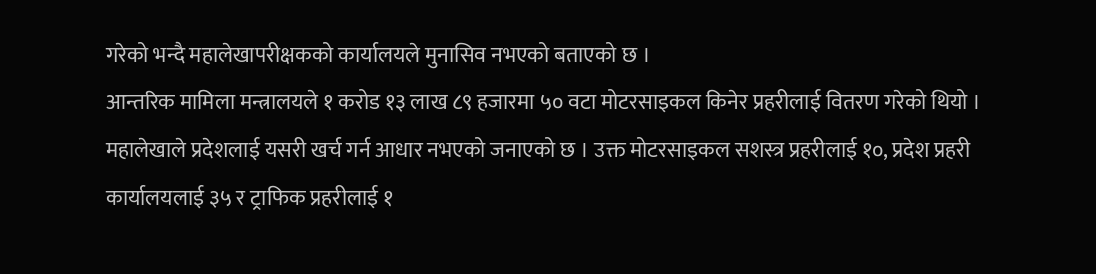गरेको भन्दै महालेखापरीक्षकको कार्यालयले मुनासिव नभएको बताएको छ ।
आन्तरिक मामिला मन्त्रालयले १ करोड १३ लाख ८९ हजारमा ५० वटा मोटरसाइकल किनेर प्रहरीलाई वितरण गरेको थियो । महालेखाले प्रदेशलाई यसरी खर्च गर्न आधार नभएको जनाएको छ । उक्त मोटरसाइकल सशस्त्र प्रहरीलाई १०, प्रदेश प्रहरी कार्यालयलाई ३५ र ट्राफिक प्रहरीलाई १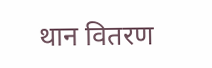थान वितरण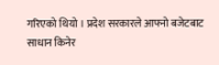गरिएको थियो । प्रदेश सरकारले आफ्नो बजेटबाट साधान किनेर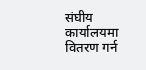संघीय कार्यालयमा वितरण गर्न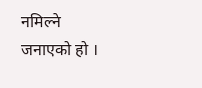नमिल्ने जनाएको हो ।